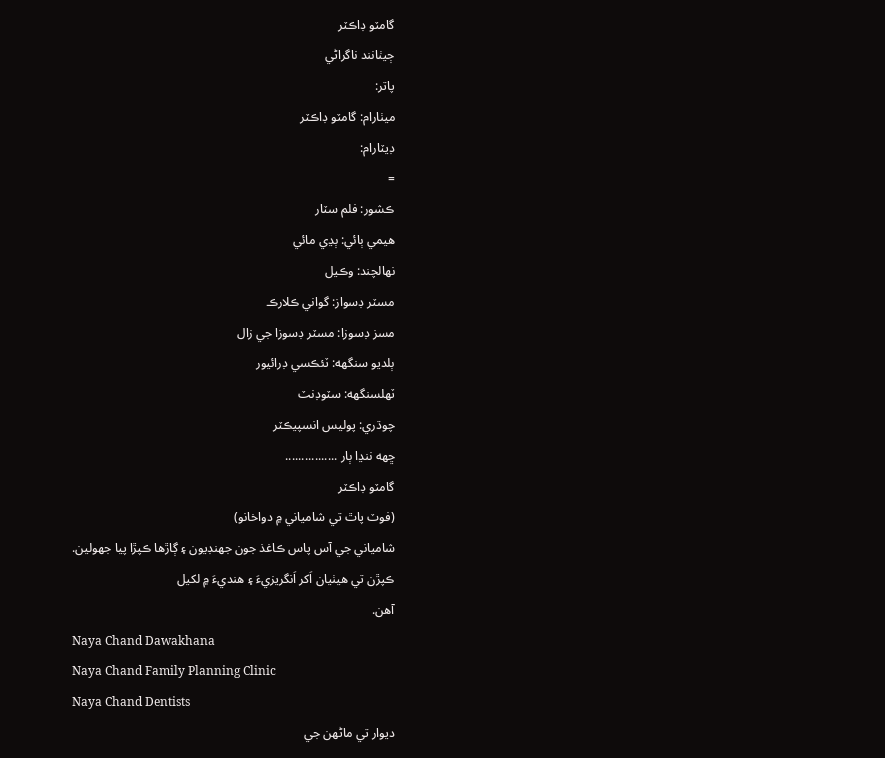گامٽو ڊاڪٽر
ڄيٺانند ناگراڻي
پاتر:
ميٺارام: گامٽو ڊاڪٽر
ڊيٽارام:
=
ڪشور: فلم سٽار
هيمي ٻائي: ٻڍي مائي
نهالچند: وڪيل
مسٽر ڊسواز: گواني ڪلارڪ
مسز ڊسوزا: مسٽر ڊسوزا جي زال
ٻلديو سنگهه: ٽئڪسي ڊرائيور
ٽهلسنگهه: سٽوڊنٽ
چوڌري: پوليس انسپيڪٽر
ڇهه ننڍا ٻار ................
گامٽو ڊاڪٽر
(فوٽ پاٿ تي شامياني ۾ دواخانو)
شامياني جي آس پاس ڪاغذ جون جهنڊيون ۽ ڳاڙها ڪپڙا پيا جهولين.
ڪپڙن تي هيٺيان اَکر اَنگريزيءَ ۽ هنديءَ ۾ لکيل
آهن.
Naya Chand Dawakhana
Naya Chand Family Planning Clinic
Naya Chand Dentists
ديوار تي ماڻهن جي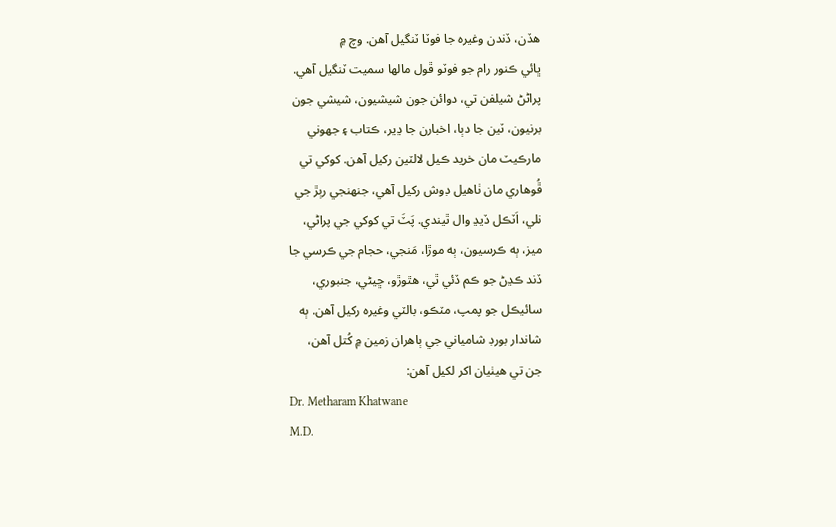هڏن، ڏندن وغيره جا فوٽا ٽنگيل آهن. وچ ۾
ڀائي ڪنور رام جو فوٽو ڦول مالها سميت ٽنگيل آهي.
پراڻڻ شيلفن تي، دوائن جون شيشيون، شيشي جون
برنيون، ٽين جا دٻا، اخبارن جا ڍير، ڪتاب ۽ جهوني
مارڪيٽ مان خريد ڪيل لالٽين رکيل آهن. کوکي تي
ڦُوهاري مان ٺاهيل ڊوش رکيل آهي، جنهنجي رٻڙ جي
نلي، اَٽڪل ڏيڍ وال ٿيندي. پَٽَ تي کوکي جي پراڻي،
ميز، ٻه ڪرسيون، ٻه موڙا، مَنجي، حجام جي ڪرسي جا
ڏند ڪڍڻ جو ڪم ڏئي ٿي، هٿوڙو، ڇيڻي، جنبوري،
سائيڪل جو پمپ، مٽڪو، بالٽي وغيره رکيل آهن. ٻه
شاندار بورڊ شامياني جي ٻاهران زمين ۾ کُتل آهن،
جن تي هيٺيان اکر لکيل آهن:
Dr. Metharam Khatwane
M.D.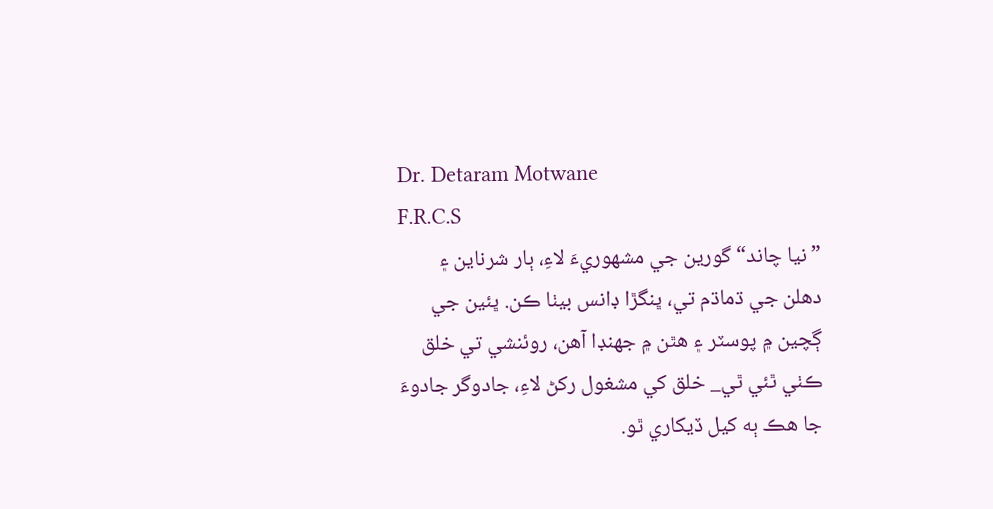Dr. Detaram Motwane
F.R.C.S
”نيا چاند“ گورين جي مشهوريءَ لاءِ، ٻار شرناين ۽
دهلن جي ڌماڌم تي، ڀنگڙا ڊانس بيٺا ڪن. ڀئين جي
ڳچين ۾ پوسٽر ۽ هٿن ۾ جهنڊا آهن، روئنشي تي خلق
ڪٺي ٿئي ٿي_ خلق کي مشغول رکڻ لاءِ، جادوگر جادوءَ
جا هڪ ٻه کيل ڏيکاري ٿو.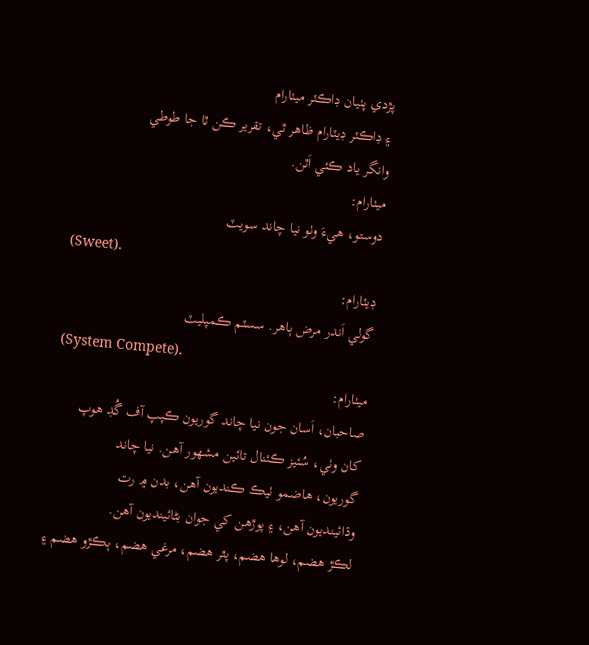پڙدي پٺيان ڊاڪٽر ميٺارام
۽ ڊاڪٽر ڊيٽارام ظاهر ٿي، تقرير ڪن ٿا جا طوطي
وانگر ياد ڪئي اَٿن.
ميٺارام:
دوستو، هيءَ وٺو نيا چاند سويٽ
(Sweet).
ڊيٽارام:
گولي اَندر مرض ٻاهر. سسٽم ڪمپليٽ
(System Compete).
ميٺارام:
صاحبان، اَسان جون نيا چاند گوريون ڪپپ آف گُڊ هوپ
کان وٺي، سُئيز ڪئنال تائين مشهور آهن. نيا چاند
گوريون، هاضمو ٺيڪ ڪنديون آهن، بدن ۾ رت
وڌائينديون آهن، ۽ پوڙهن کي جوان بڻائينديون آهن.
لڪڙ هضم، لوها هضم، پٿر هضم، مرغي هضم، ٻڪڙو هضم ۽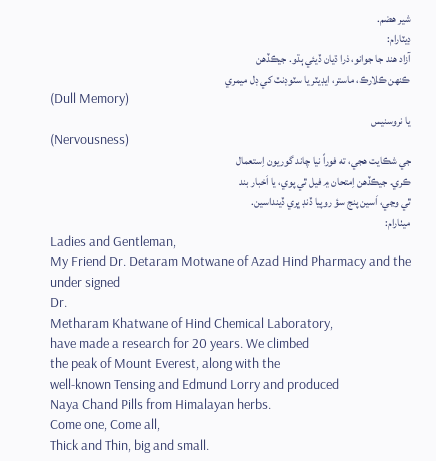شير هضم.
ڊيٽارام:
آزاد هند جا جوانو، ذرا ڌيان ڏيئي ٻڌو. جيڪڏهن
ڪنهن ڪلارڪ، ماستر، ايڊيٽر يا سٽوڊنٽ کي ڊل ميمري
(Dull Memory)
يا نروسنيس
(Nervousness)
جي شڪايت هجي، ته فوراً نيا چاند گوريون اِستعمال
ڪري. جيڪڏهن اِمتحان ۾ فيل ٿي پوي، يا اَخبار بند
ٿي وڃي، اَسين پنج سؤ روپيا ڏنڊ ڀري ڏينداسين.
ميٺارام:
Ladies and Gentleman,
My Friend Dr. Detaram Motwane of Azad Hind Pharmacy and the
under signed
Dr.
Metharam Khatwane of Hind Chemical Laboratory,
have made a research for 20 years. We climbed
the peak of Mount Everest, along with the
well-known Tensing and Edmund Lorry and produced
Naya Chand Pills from Himalayan herbs.
Come one, Come all,
Thick and Thin, big and small.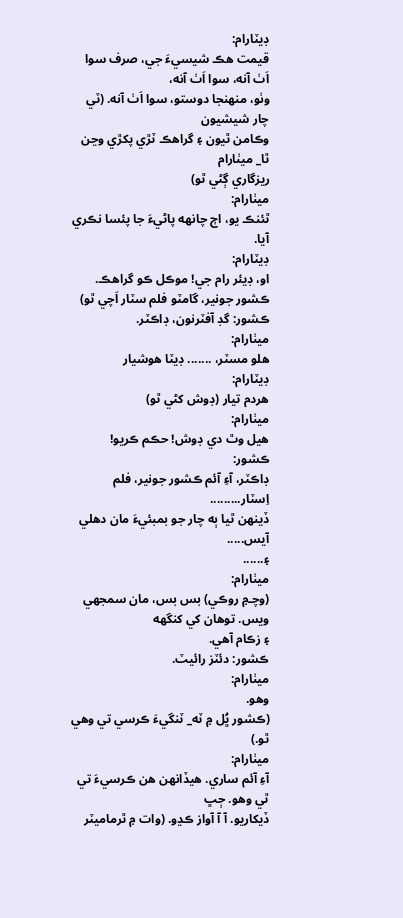ڊيٽارام:
قيمت هڪ شيسيءَ جي، صرف سوا اَٺ آنه، سوا اَٺ آنه،
وٺو، منهنجا دوستو، سوا اَٺ آنه. (ٽي چار شيشيون
وڪامن ٿيون ۽ گراهڪ ٽڙي پکڙي وڃن ٿا_ ميٺارام
ريزگاري ڳڻي ٿو)
ميٺارام:
ٿئنڪ يو، اڄ چانهه پاڻيءَ جا پئسا نڪري آيا.
ڊيٽارام:
او، ڊيئر رام جي! موڪل ڪو گراهڪ.
ڪشور جونير، گامٽو فلم سٽار اَچي ٿو)
ڪشور: گڊ آفٽرنون، ڊاڪٽر.
ميٺارام:
هلو مسٽر، ....... ڊيٽا هوشيار
ڊيٽارام:
هردم تيار (ڊوش کڻي ٿو)
ميٺارام:
هيل وٿ دي ڊوش! حڪم ڪريو!
ڪشور:
ڊاڪٽر، آءِ آئم ڪشور جونير، فلم اِسٽار.........
ڏينهن ٿيا ٻه چار جو بمبئيءَ مان دهلي آيس.....
۽......
ميٺارام:
(وچـ۾ روڪي) بس بس، مان سمجهي ويس. توهان کي کنگهه
۽ زڪام آهي.
ڪشور: دئٽز رائيٽ.
ميٺارام:
وهو.
(ڪشور ڀُل ۾ ٽه_ ٽنگيءَ ڪرسي تي وهي ٿو.)
ميٺارام:
آءِ آئم ساري. هيڏانهن هن ڪرسيءَ تي ٿي وهو. ڄڀ
ڏيکاريو. آ آ آواز ڪڍو. (وات ۾ ٿرماميٽر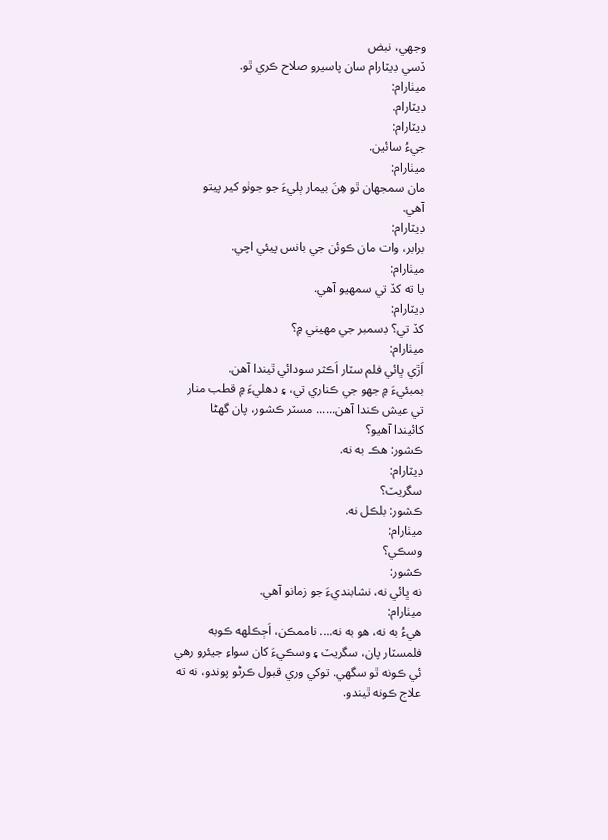وجهي، نبض
ڏسي ڊيٽارام سان پاسيرو صلاح ڪري ٿو.
ميٺارام:
ڊيٽارام.
ڊيٽارام:
جيءُ سائين.
ميٺارام:
مان سمجهان ٿو هِنَ بيمار ٻليءَ جو جوٺو کير پيتو
آهي.
ڊيٽارام:
برابر، وات مان ڪوئن جي بانس پيئي اچي.
ميٺارام:
يا ته کڏ تي سمهيو آهي.
ڊيٽارام:
کڏ تي؟ ڊسمبر جي مهيني ۾؟
ميٺارام:
اَڙي ڀائي فلم سٽار اَڪثر سودائي ٿيندا آهن.
بمبئيءَ ۾ جهو جي ڪناري تي، ۽ دهليءَ ۾ قطب منار
تي عيش ڪندا آهن...... مسٽر ڪشور، پان گهڻا
کائيندا آهيو؟
ڪشور: هڪ به نه.
ڊيٽارام:
سگريٽ؟
ڪشور: بلڪل نه.
ميٺارام:
وسڪي؟
ڪشور:
نه ڀائي نه، نشابنديءَ جو زمانو آهي.
ميٺارام:
هيءُ به نه، هو به نه.... ناممڪن، اَڄڪلهه ڪوبه
فلمسٽار پان، سگريٽ ۽ وسڪيءَ کان سواءِ جيئرو رهي
ئي ڪونه ٿو سگهي. توکي وري قبول ڪرڻو پوندو، نه ته
علاج ڪونه ٿيندو.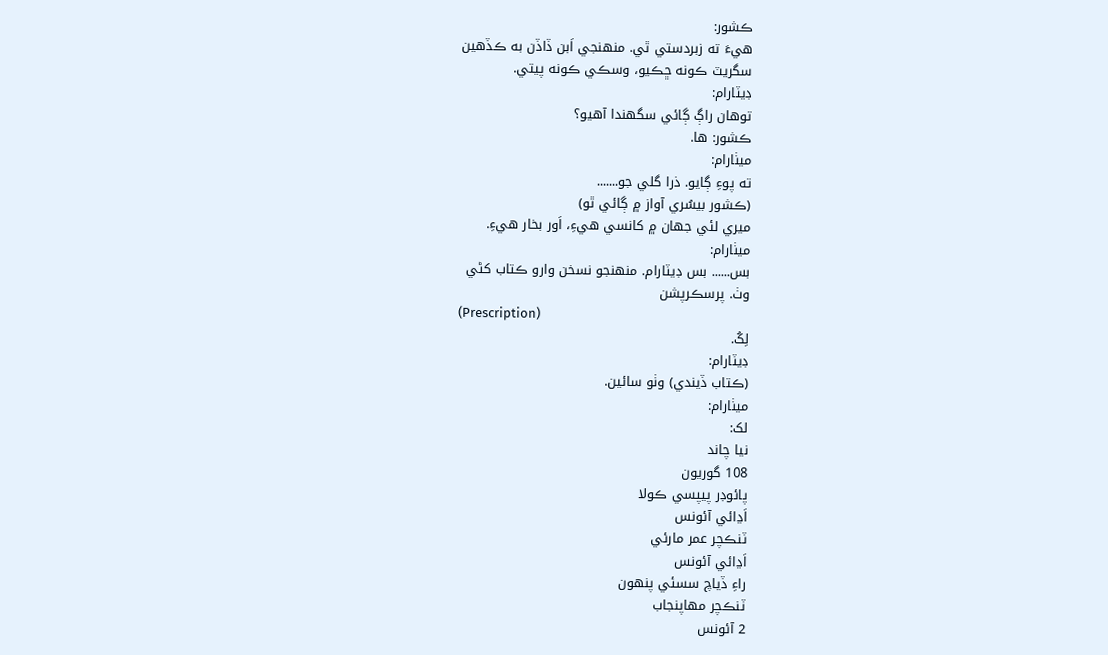ڪشور:
هيءَ ته زبردستي ٿي. منهنجي اَبن ڏاڏن به ڪڏهين
سگريٽ ڪونه ڇڪيو، وسڪي ڪونه پيتي.
ڊيٽارام:
توهان راڳ ڳائي سگهندا آهيو؟
ڪشور: ها.
ميٺارام:
ته پوءِ ڳايو. ذرا گلي جو.......
(ڪشور بيسُري آواز ۾ ڳائي ٿو)
ميري لئي جهان ۾ کانسي هيءِ، اَور بخار هيءِ.
ميٺارام:
بس...... بس ڊيٽارام. منهنجو نسخن وارو ڪتاب کڻي
وٺ. پرسڪرپشن
(Prescription)
لِکُ.
ڊيٽارام:
(ڪتاب ڏيندي) وٺو سائين.
ميٺارام:
لک:
نيا چاند
108 گوريون
پائوڊر پيپسي ڪولا
اَڍائي آئونس
ٽنڪچر عمر مارئي
اَڍائي آئونس
راءِ ڏياچ سسئي پنهون
ٽنڪچر مهاپنجاب
2 آئونس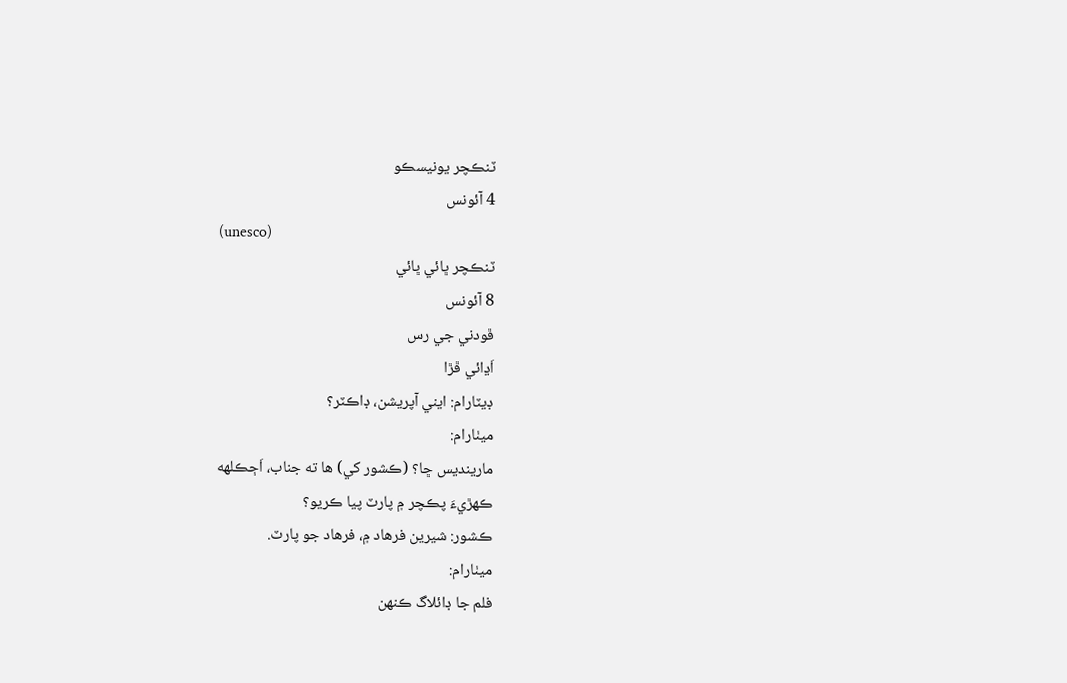ٽنڪچر يونيسڪو
4 آئونس
(unesco)
ٽنڪچر ڀائي ڀائي
8 آئونس
ڦودني جي رس
اَڍائي ڦڙا
ڊيٽارام: ايني آپريشن، ڊاڪٽر؟
ميٺارام:
مارينديس ڇا؟ (ڪشور کي) ها ته جناب، اَڄڪلهه
ڪهڙيءَ پڪچر ۾ پارٽ پيا ڪريو؟
ڪشور: شيرين فرهاد ۾، فرهاد جو پارٽ.
ميٺارام:
فلم جا ڊائلاگ ڪنهن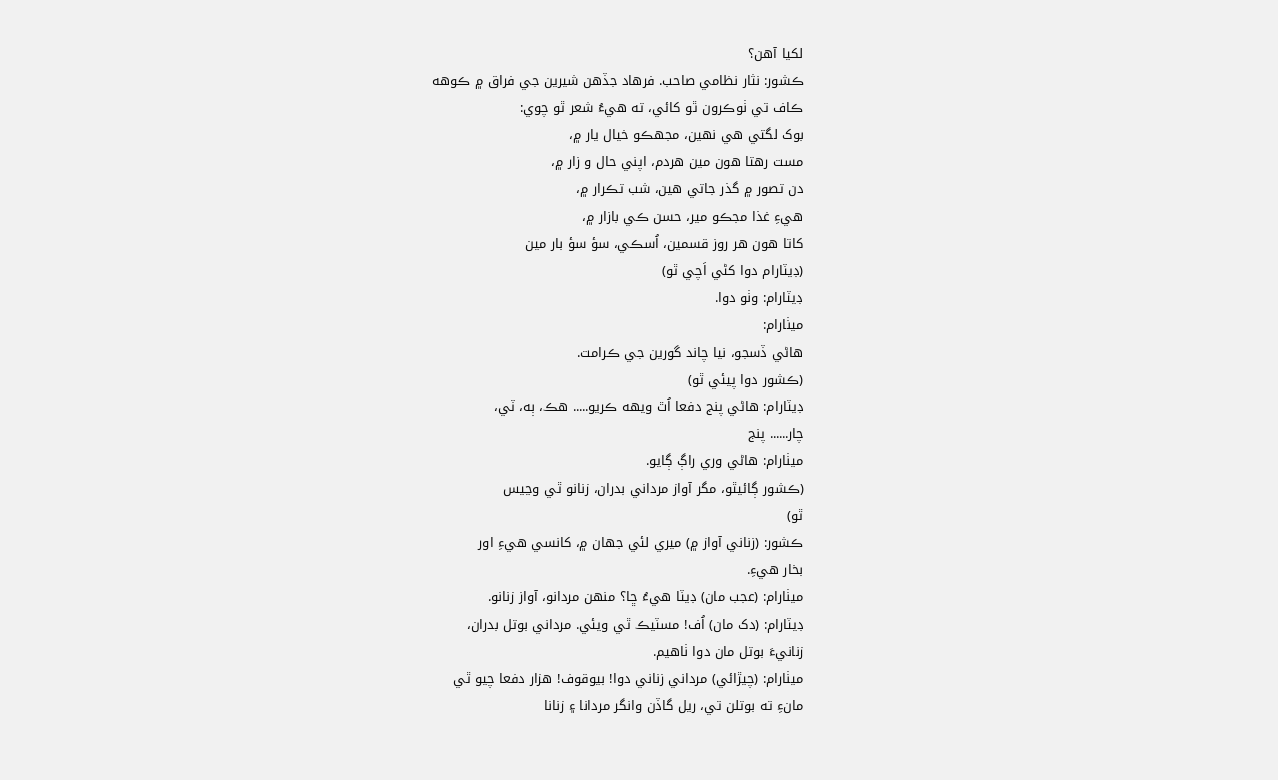لکيا آهن؟
ڪشور: نثار نظامي صاحب. فرهاد جڏهن شيرين جي فراق ۾ ڪوهه
ڪاف تي ٺوڪرون ٿو کائي، ته هيءُ شعر ٿو چوي:
بوک لگتي هي نهين، مجهڪو خيال يار ۾،
مست رهتا هون مين هردم، اپني حال و زار ۾،
دن تصور ۾ گذر جاتي هين، شب تڪرار ۾،
هيءِ غذا مجڪو مير، حسن ڪي بازار ۾،
کاتا هون هر روز قسمين، اُسڪي، سؤ سؤ بار مين
(ڊيٽارام دوا کڻي اَچي ٿو)
ڊيٽارام: وٺو دوا.
ميٺارام:
هاڻي ڏسجو، نيا چاند گورين جي ڪرامت.
(ڪشور دوا پيئي ٿو)
ڊيٽارام: هاڻي پنج دفعا اُٿ ويهه ڪريو..... هڪ، ٻه، ٽي،
چار...... پنج
ميٺارام: هاڻي وري راڳ ڳايو.
(ڪشور ڳائيٿو، مگر آواز مرداني بدران، زنانو ٿي وڃيس
ٿو)
ڪشور: (زناني آواز ۾) ميري لئي جهان ۾، کانسي هيءِ اور
بخار هيءِ.
ميٺارام: (عجب مان) ڊيٽا هيءُ ڇا؟ منهن مردانو، آواز زنانو.
ڊيٽارام: (دک مان) اُف! مسٽيڪ ٿي ويئي. مرداني بوتل بدران،
زنانيءَ بوتل مان دوا ٺاهيم.
ميٺارام: (چيڙائي) مرداني زناني دوا! بيوقوف! هزار دفعا چيو ٿي
مانءِ ته بوتلن تي، ريل گاڏن وانگر مردانا ۽ زنانا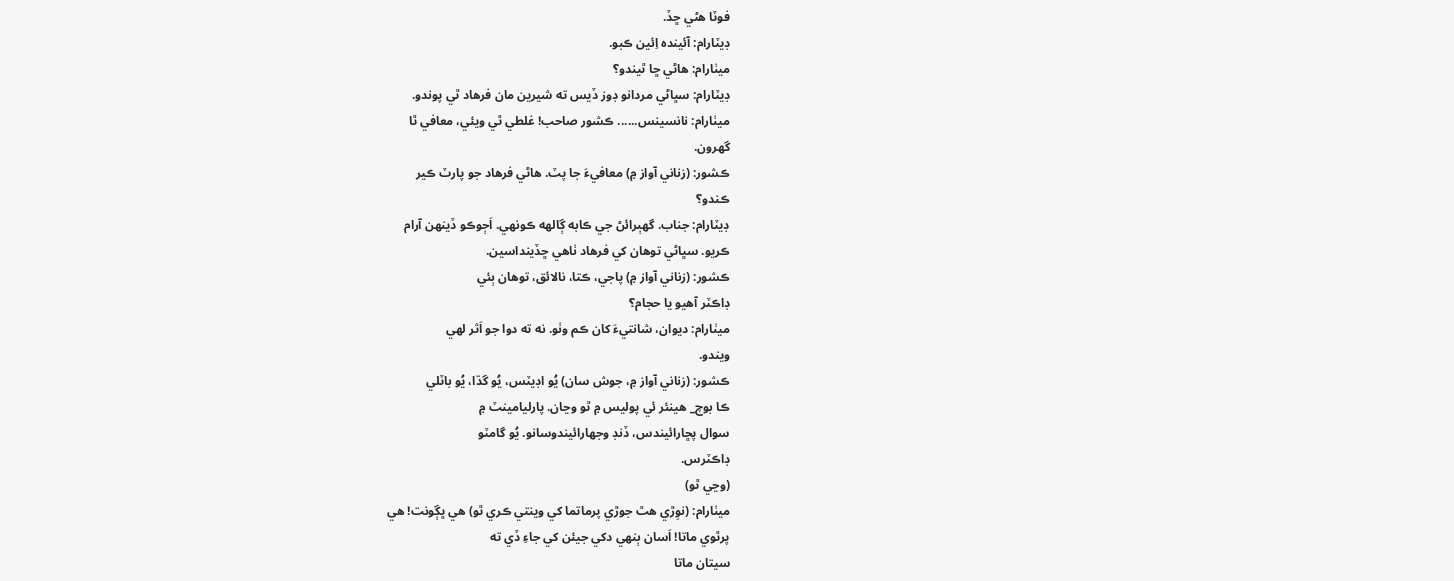فوٽا هڻي ڇڏ.
ڊيٽارام: آئينده اِئين ڪبو.
ميٺارام: هاڻي ڇا ٿيندو؟
ڊيٽارام: سڀاڻي مردانو ڊوز ڏيس ته شيرين مان فرهاد ٿي پوندو.
ميٺارام: نانسينس...... ڪشور صاحب! غلطي ٿي ويئي، معافي ٿا
گهرون.
ڪشور: (زناني آواز ۾) معافيءَ جا پٽ. هاڻي فرهاد جو پارٽ ڪير
ڪندو؟
ڊيٽارام: جناب. گهٻرائڻ جي ڪابه ڳالهه ڪونهي. اَڄوڪو ڏينهن آرام
ڪريو. سڀاڻي توهان کي فرهاد ٺاهي ڇڏينداسين.
ڪشور: (زناني آواز ۾) پاجي، ڪتا، نالائق، توهان ٻئي
ڊاڪٽر آهيو يا حجام؟
ميٺارام: ديوان، شانتيءَ کان ڪم وٺو. نه ته دوا جو اَثر لهي
ويندو.
ڪشور: (زناني آواز ۾، جوش سان) يُو اڊيٽس، يُو گڌا، يُو باٽلي
ڪا بوچ_ هينئر ئي پوليس ۾ ٿو وڃان. پارليامينٽ ۾
سوال پڇارائيندس، ڏنڊ وجهارائيندوسانو. يُو گامٽو
ڊاڪٽرس.
(وڃي ٿو)
ميٺارام: (نوِڙي هٿ جوڙي پرماتما کي وينتي ڪري ٿو) هي ڀڳونت! هي
پرٿوي ماتا! اَسان ٻنهي دکي جيئن کي جاءِ ڏي ته
سيتان ماتا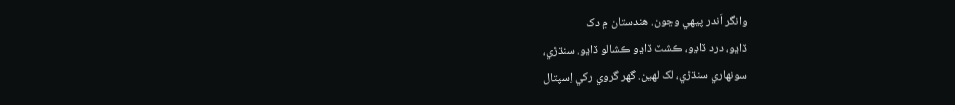وانگر اَندر پيهي وڃون. هندستان ۾ دک
ڏاڍو، درد ڏاڍو، ڪشٽ ڏاڍو ڪشالو ڏاڍو. سنڌڙي،
سونهاري سنڌڙي، لک لهين. گهر گروي رکي اِسپتال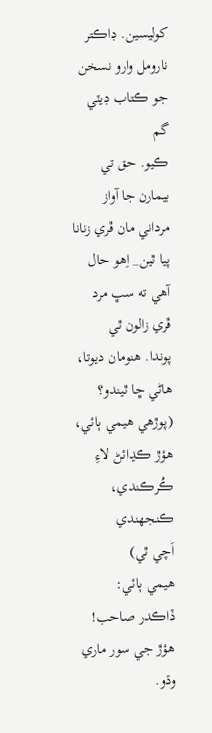کوليسين. ڊاڪتر نارومل وارو نسخن جو ڪتاب ڊيٽي گم
ڪيو. حق تي بيمارن جا آواز مرداني مان ڦري زنانا
پيا ٿين_ اِهو حال آهي ته سڀ مرد ڦري زالون ٿي
پوندا. هنومان ديوتا، هاڻي ڇا ٿيندو؟
(پوڙهي هيمي ٻائي، هؤڙ ڪڍائڻ لاءِ ڪُرڪندي، ڪنجهندي
اَچي ٿي)
هيمي ٻائي: ڏاڪدر صاحب! هؤڙ جي سور ماري وڌو.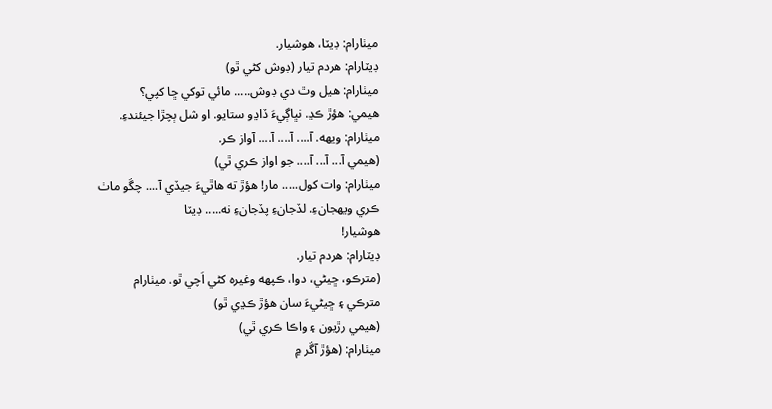ميٺارام: ڊيٽا، هوشيار.
ڊيٽارام: هردم تيار (ڊوش کڻي ٿو)
ميٺارام: هيل وٿ دي ڊوش..... مائي توکي ڇا کپي؟
هيمي: هؤڙ ڪڍ. نڀاڳيءَ ڏاڍو ستايو. او شل ٻچڙا جيئندءِ.
ميٺارام: ويهه. آ.... آ.... آ.... آواز ڪر.
(هيمي آ... آ... آ.... جو اواز ڪري ٿي)
ميٺارام: وات کول..... مار! هؤڙ ته هاٿيءَ جيڏي آ.... چڱو ماٺ
ڪري ويهجانءِ. لڏجانءِ پڏجانءِ نه..... ڊيٽا
هوشيار!
ڊيٽارام: هردم تيار.
(مترڪو، ڇيڻي، دوا، ڪپهه وغيره کڻي اَچي ٿو. ميٺارام
مترڪي ۽ ڇيڻيءَ سان هؤڙ ڪڍي ٿو)
(هيمي رڙيون ۽ واڪا ڪري ٿي)
ميٺارام: (هؤڙ آڱر ۾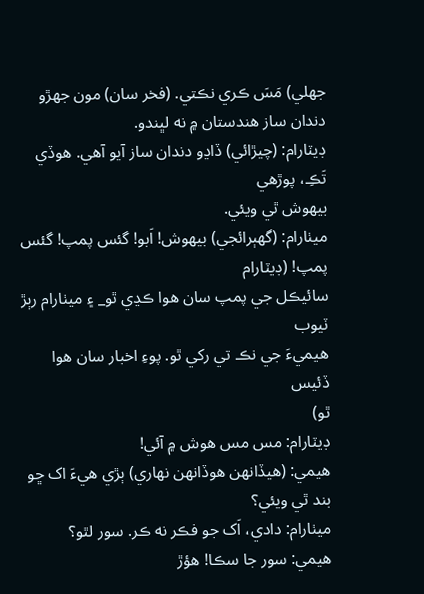جهلي) مَسَ ڪري نڪتي. (فخر سان) مون جهڙو
دندان ساز هندستان ۾ نه لڀندو.
ڊيٽارام: (چيڙائي) ڏاڍو دندان ساز آيو آهي. هوڏي تَڪِ، پوڙهي
بيهوش ٿي ويئي.
ميٺارام: (گهٻرائجي) بيهوش! اَبو! گئس پمپ! گئس پمپ! (ڊيٽارام
سائيڪل جي پمپ سان هوا ڪڍي ٿو_ ۽ ميٺارام رٻڙ ٽيوب
هيميءَ جي نڪ تي رکي ٿو. پوءِ اخبار سان هوا ڏئيس
ٿو)
ڊيٽارام: مس مس هوش ۾ آئي!
هيمي: (هيڏانهن هوڏانهن نهاري) ٻڙي هيءَ اک ڇو بند ٿي ويئي؟
ميٺارام: دادي، اَک جو فڪر نه ڪر. سور لٿو؟
هيمي: سور جا سڪا! هؤڙ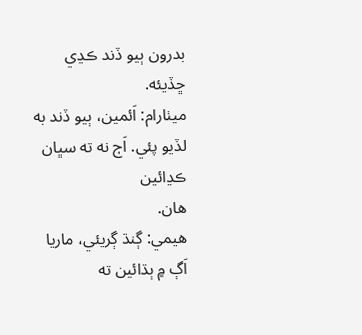بدرون ٻيو ڏند ڪڍي ڇڏيئه.
ميٺارام: اَئمين، ٻيو ڏند به لڏيو پئي. اَڄ نه ته سڀان ڪڍائين
هان.
هيمي: ڳنڌ ڳريئي، ماريا اَڳ ۾ ٻڌائين ته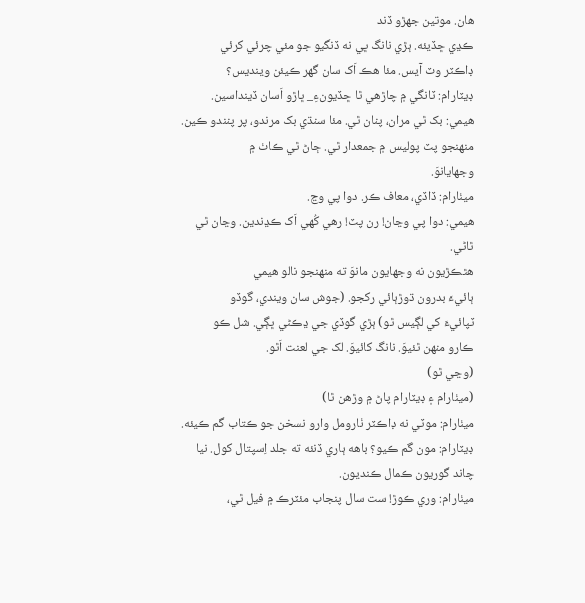هان. موتين جهڙو ڏند
ڪڍي ڇڏيئه. ٻڙي نانگ ڀي نه ڏنگيو جو مئي چرئي کرئي
ڊاڪٽر وٽ آيس. مئا هڪ اَک سان گهر ڪيئن وينديس؟
ڊيٽارام: ٽانگي ۾ چاڙهي ٿا ڇڏيونءِ_ ڀاڙو اَسان ڏينداسين.
هيمي: بک ٿي مران، پنان ٿي. مئا سنڌي بک مرندو، پر پنندو ڪين.
منهنجو پٽ پوليس ۾ جمعدار ٿي. ڄاڻ ٿي ڪاٺ ۾
وجهايانوَ.
ميٺارام: ڏاڏي، معاف ڪر. دوا پي وڃ.
هيمي: دوا پي وڃان! رن پٽ! رهي کُهي اَک ڪڍندين. وڃان ٿي ٿاڻي.
هٿڪڙيون نه وجهايون مانوَ ته منهنجو نالو هيمي
ٻائيءَ بدرون ڌوڙٻائي رکجو. (جوش سان ويندي، گوڏو
ٽپائيءَ کي لڳيس ٿو) ٻڙي گوڏي جي ڍڪڻي ڀڳي. شل ڪو
ڪارو منهن ٿئيوَ. نانگ کائيوَ. لک جي لعنت اَٿو.
(وڃي ٿو)
(ميٺارام ۽ ڊيٽارام پاڻ ۾ وڙهن ٿا)
ميٺارام: موٽي نه ڊاڪٽر ٺارومل وارو نسخن جو ڪتاب گم ڪيئه.
ڊيٽارام: مون گم ڪيو؟ باهه ٻاري ڏنئه ته جلد اِسپتال کول. نيا
چاند گوريون ڪمال ڪنديون.
ميٺارام: وري ڪوڙ! ست سال پنجاب مئٽرڪ ۾ فيل ٿي،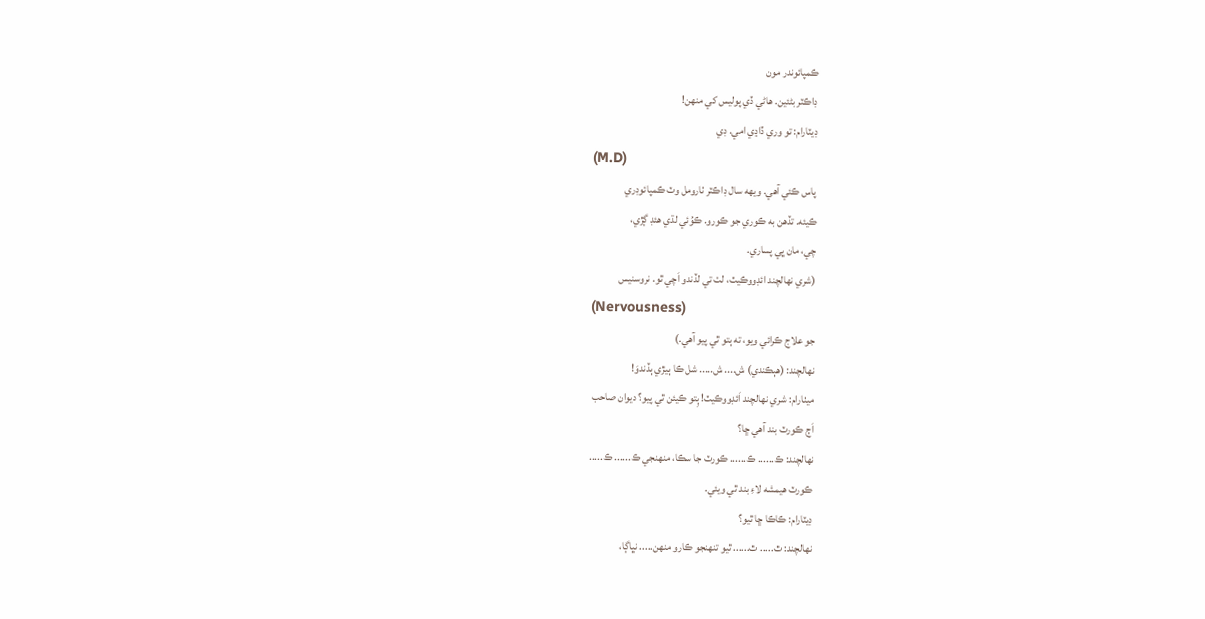ڪمپائوندر مون
ڊاڪٽر بڻئين. هاڻي ڏي پوليس کي منهن!
ڊيٽارام: تو وري ڏاڍي امي. ڊي
(M.D)
پاس ڪئي آهي. ويهه سال ڊاڪٽر ٺارومل وٽ ڪمپائوڊري
ڪيئه. تڏهن به ڪوري جو ڪورو. ڪوُئي لڌي هئڊ ڳڙي،
چي، مان ڀي پساري.
(شري نهالچند ائڊووڪيٽ، لٺ تي لڏندو اَچي ٿو. نروسنيس
(Nervousness)
جو علاج ڪرائي ويو، ته ٻتو ٿي پيو آهي.)
نهالچند: (هٻڪندي) ش.... ش..... شل ڪا ٻيڙي ٻڏندوَ!
ميٺارام: شري نهالچند اَئڊووڪيٽ! ٻِتو ڪيئن ٿي پيو؟ ديوان صاحب
اَڄ ڪورٽ بند آهي ڇا؟
نهالچند: ڪ...... ڪ...... ڪورٽ جا سڪا، منهنجي ڪ...... ڪ.....
ڪورٽ هيمشه لاءِ بند ٿي ويئي.
ڊيٽارام: ڪاڪا ڇا ٿيو؟
نهالچند: ٿ..... ٿ...... ٿيو تنهنجو ڪارو منهن..... نڀاڳا،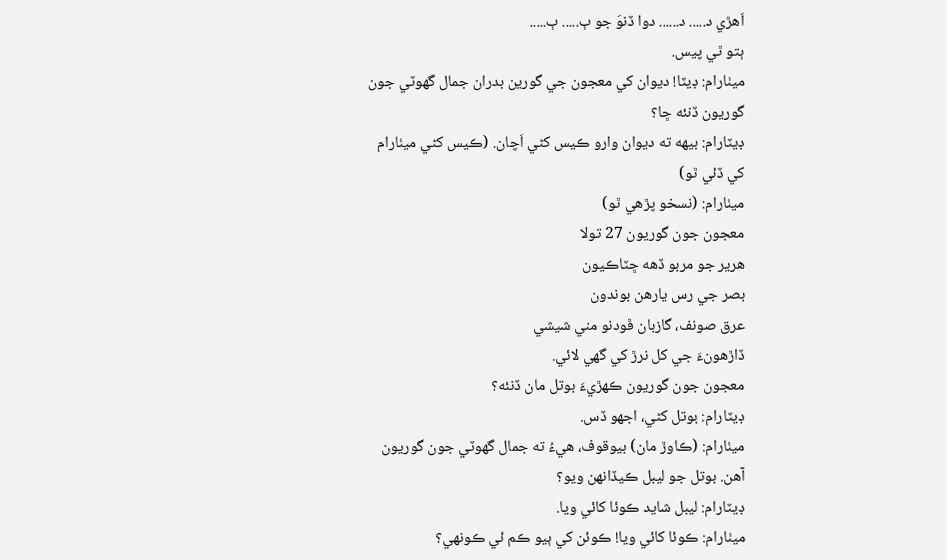اَهڙي د..... د...... دوا ڏنوَ جو ٻ..... ٻ.....
ٻتو ٿي پيس.
ميٺارام: ڊيٽا! ديوان کي معجون جي گورين بدران جمال گهوٽي جون
گوريون ڏنئه ڇا؟
ڊيٽارام: بيهه ته ديوان وارو ڪيس کڻي اَچان. (ڪيس کڻي ميٺارام
کي ڏئي ٿو)
ميٺارام: (نسخو پڙهي ٿو)
معجون جون گوريون 27 تولا
هرير جو مربو ڏهه ڇٽاڪيون
بصر جي رس يارهن بوندون
عرق صونف، گازبان ڦودنو مني شيشي
ڏاڙهونءَ جي کل نرڙ کي گهي لائي.
معجون جون گوريون ڪهڙيءَ بوتل مان ڏنئه؟
ڊيٽارام: بوتل کڻي، اجهو ڏس.
ميٺارام: (ڪاوڙ مان) بيوقوف، هيءُ ته جمال گهوٽي جون گوريون
آهن. بوتل جو ليبل ڪيڏانهن ويو؟
ڊيٽارام: ليبل شايد ڪوئا کائي ويا.
ميٺارام: ڪوئا کائي ويا! ڪوئن کي ٻيو ڪم ئي ڪونهي؟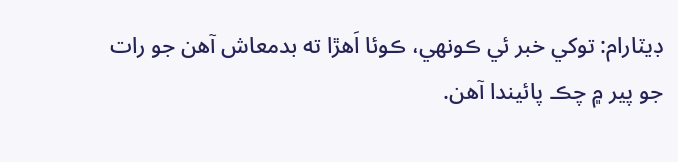ڊيٽارام: توکي خبر ئي ڪونهي، ڪوئا اَهڙا ته بدمعاش آهن جو رات
جو پير ۾ چڪ پائيندا آهن.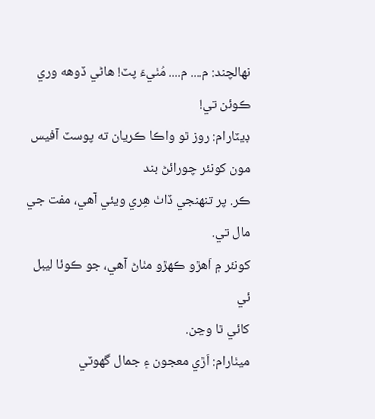نهالچند: م.... م.... مُٺيءَ پٽ! هاڻي ڏوهه وري ڪوئن تي!
ڊيٽارام: روز ٿو واڪا ڪريان ته پوسٽ آفيس مون کونئر چورائڻ بند
ڪر. پر تنهنجي ڏاٺ هِري ويئي آهي، مفت جي مال تي.
کونئر ۾ اَهڙو ڪهڙو مٺاڻ آهي، جو ڪوئا ليبل ئي
کائي ٿا وڃن.
ميٺارام: اَڙي معجون ۽ جمال گهوٽي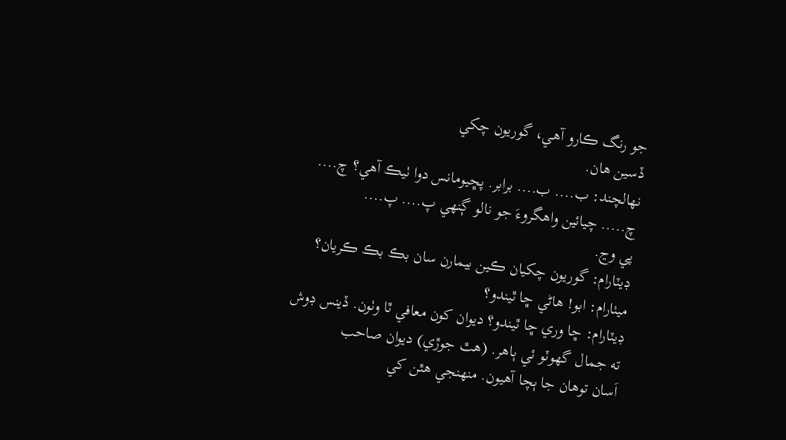جو رنگ ڪارو آهي، گوريون چکي
ڏسين هان.
نهالچند: ب.... ب.... برابر. پڇيومانس دوا ٺيڪ آهي؟ چ....
چ..... چيائين واهگروءَ جو نالو ڳنهي پ.... پ....
پي وڃ.
ڊيٽارام: گوريون چکيان ڪين بيمارن سان بڪ بڪ ڪريان؟
ميٺارام: ابو! هاڻي ڇا ٿيندو؟
ڊيٽارام: ڇا وري ڇا ٿيندو؟ ديوان کون معافي ٿا وٺون. ڏينس ڊوش
ته جمال گهوٽو ئي ٻاهر. (هٿ جوڙي) ديوان صاحب
اَسان توهان جا ٻچا آهيون. منهنجي هٿن کي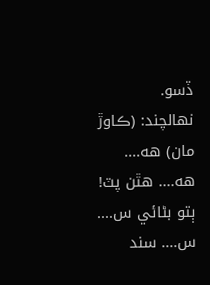ڏسو.
نهالچند: (ڪاوڙ مان) هه.... هه.... هٿن پٽ! ٻتو بڻائي س....
س.... سند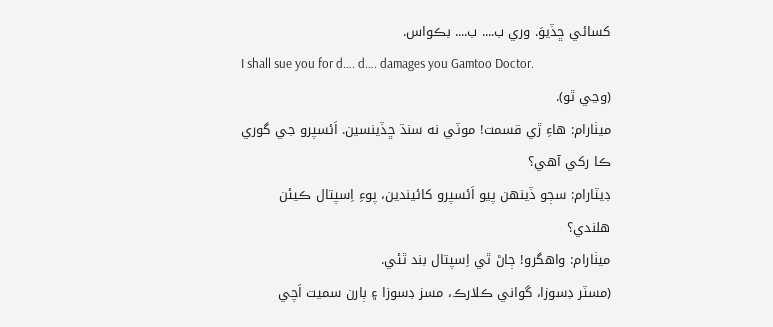کسائي ڇڏيوَ. وري ب.... ب.... بڪواس.
I shall sue you for d…. d…. damages you Gamtoo Doctor.
(وڃي ٿو).
ميٺارام: هاءِ ڙي قسمت! موٽي نه سنڌ ڇڏينسين. اَئسپرو جي گوري
ڪا رکي آهي؟
ڊيٽارام: سڄو ڏينهن پيو اَئسپرو کائيندين، پوءِ اِسپتال ڪيئن
هلندي؟
ميٺارام: واهگرو! ڄاڻ ٿي اِسپتال بند ٿئي.
(مسٽر ڊسوزا، گواني ڪلارڪ، مسز ڊسوزا ۽ ٻارن سميت اَچي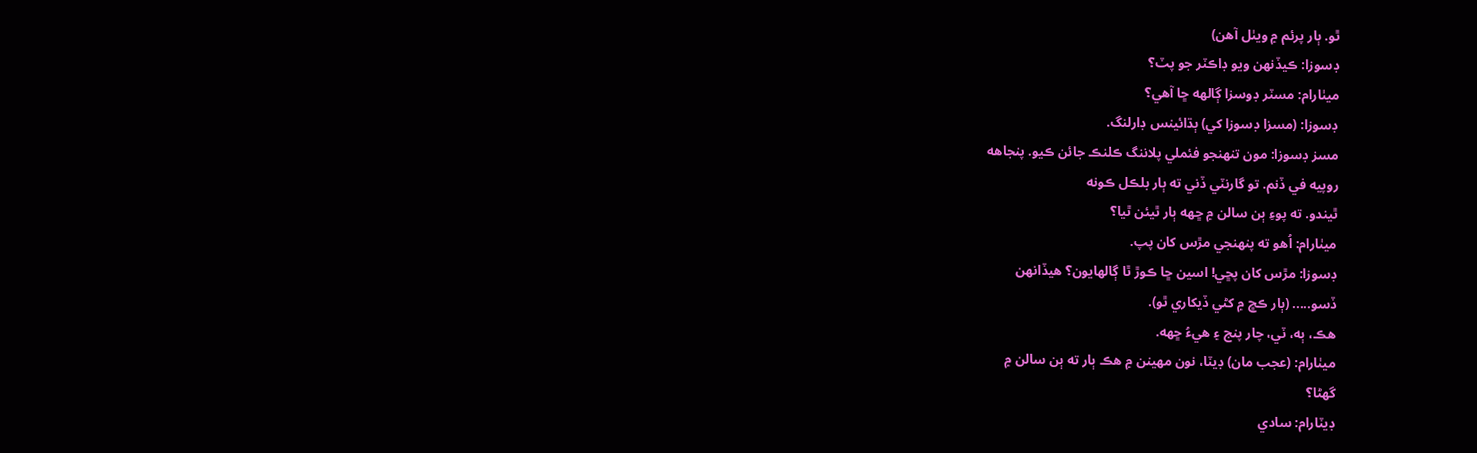ٿو. ٻار پرئم ۾ ويٺل آهن)
ڊسوزا: ڪيڏنهن ويو ڊاڪٽر جو پٽ؟
ميٺارام: مسٽر ڊوسزا ڳالهه ڇا آهي؟
ڊسوزا: (مسزا ڊسوزا کي) ٻڌائينس ڊارلنگ.
مسز ڊسوزا: مون تنهنجو فئملي پلاننگ ڪلنڪ جائن ڪيو. پنجاهه
روپيه في ڏنم. تو گارنٽي ڏني ته ٻار بلڪل ڪونه
ٿيندو. ته پوءِ ٻن سالن ۾ ڇهه ٻار ٿيئن ٿيا؟
ميٺارام: اُهو ته پنهنجي مڙس کان پپ.
ڊسوزا: مڙس کان پڇي! اسين ڇا ڪوڙ ٿا ڳالهايون؟ هيڏانهن
ڏسو..... (ٻار ڪڇ ۾ کڻي ڏيکاري ٿو).
هڪ، ٻه، ٽي، چار پنج ۽ هيءُ ڇهه.
ميٺارام: (عجب مان) ڊيٽا، نون مهينن ۾ هڪ ٻار ته ٻن سالن ۾
گهڻا؟
ڊيٽارام: سادي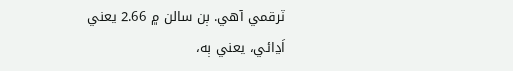ٽرقمي آهي. ٻن سالن ۾ 2.66 يعني اَڍائي، يعني ٻه،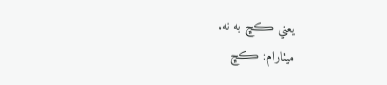يعني ڪڇ به نه.
ميٺارام: ڪڇ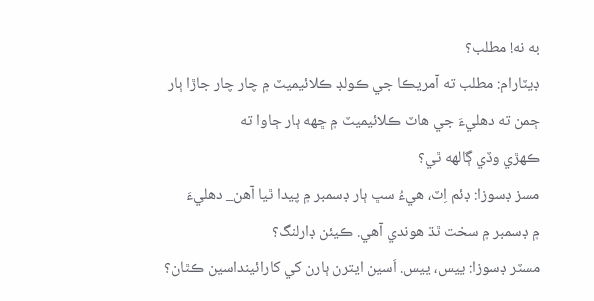به نه! مطلب؟
ڊيٽارام: مطلب ته آمريڪا جي ڪولڊ ڪلائيميٽ ۾ چار چار جاڙا ٻار
ڄمن ته دهليءَ جي هاٽ ڪلائيميٽ ۾ ڇهه ٻار ڄاوا ته
ڪهڙي وڏي ڳالهه ٿي؟
مسز ڊسوزا: ڊئم اِٽ، هيءُ سڀ ٻار ڊسمبر ۾ پيدا ٿيا آهن_ دهليءَ
۾ ڊسمبر ۾ سخت ٿڌ هوندي آهي. ڪيئن ڊارلنگ؟
مسٽر ڊسوزا: ييس، ييس. اَسين ايترن ٻارن کي کارائينداسين ڪٿان؟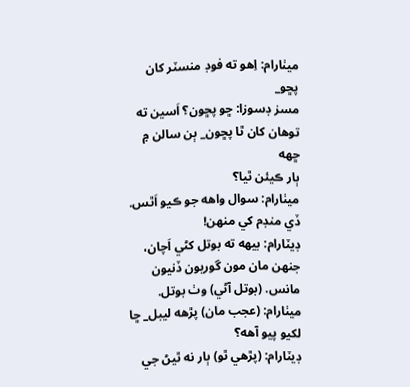ميٺارام: اِهو ته فوڊ منسٽر کان پڇو_
مسز ڊسوزا: ڇو پڇون؟ اَسين ته توهان کان ٿا پڇون_ ٻن سالن ۾ ڇهه
ٻار ڪيئن ٿيا؟
ميٺارام: سوال واهه جو ڪيو اَٿس. ڏي منڊم کي منهن!
ڊيٽارام: بيهه ته بوتل کڻي اَچان، جنهن مان مون گوريون ڏنيون
مانس. (بوتل آڻي) وٺ بوتل.
ميٺارام: (عجب مان) پڙهه ليبل_ ڇا لکيو پيو آهه؟
ڊيٽارام: (پڙهي ٿو) ٻار نه ٿيڻ جي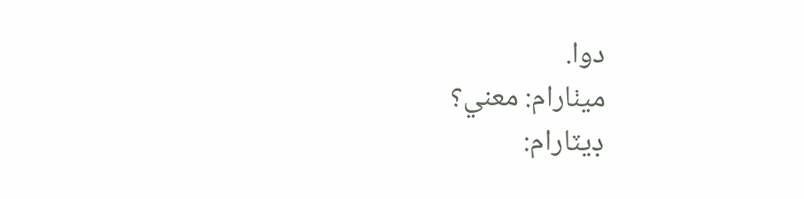دوا.
ميٺارام: معني؟
ڊيٽارام: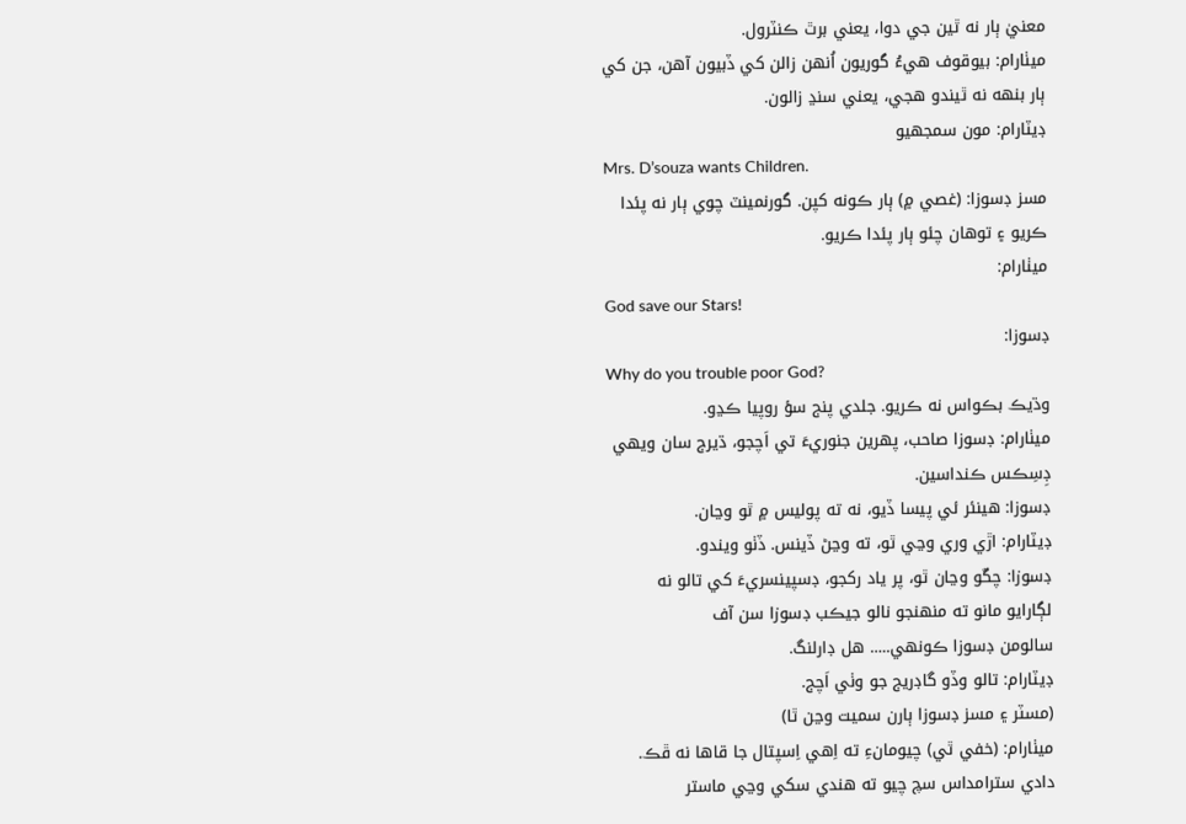معنيٰ ٻار نه ٿين جي دوا، يعني برٿ ڪنٽرول.
ميٺارام: بيوقوف هيءُ گوريون اُنهن زالن کي ڏبيون آهن، جن کي
ٻار بنهه نه ٿيندو هجي، يعني سنڍ زالون.
ڊيٽارام: مون سمجهيو
Mrs. D’souza wants Children.
مسز ڊسوزا: (غصي ۾) ٻار ڪونه کپن. گورنمينٽ چوي ٻار نه پئدا
ڪريو ۽ توهان چئو ٻار پئدا ڪريو.
ميٺارام:
God save our Stars!
ڊسوزا:
Why do you trouble poor God?
وڌيڪ بڪواس نه ڪريو. جلدي پنج سؤ روپيا ڪڍو.
ميٺارام: ڊسوزا صاحب، پهرين جنوريءَ تي اَچجو، ڌيرج سان ويهي
ڊِسِڪس ڪنداسين.
ڊسوزا: هينئر ئي پيسا ڏيو، نه ته پوليس ۾ ٿو وڃان.
ڊيٽارام: اڙي وري وڃي ٿو، ته وڃڻ ڏينس. ڏٺو ويندو.
ڊسوزا: چڱو وڃان ٿو، پر ياد رکجو، ڊسپينسريءَ کي تالو نه
لڳارايو مانو ته منهنجو نالو جيڪب ڊسوزا سن آف
سالومن ڊسوزا ڪونهي..... هل ڊارلنگ.
ڊيٽارام: تالو وڏو گاڊريج جو وٺي اَچج.
(مسٽر ۽ مسز ڊسوزا ٻارن سميت وڃن ٿا)
ميٺارام: (خفي ٿي) چيومانءِ ته اِهي اِسپتال جا قاها نه ڦڪ.
دادي سترامداس سچ چيو ته هندي سکي وڃي ماستر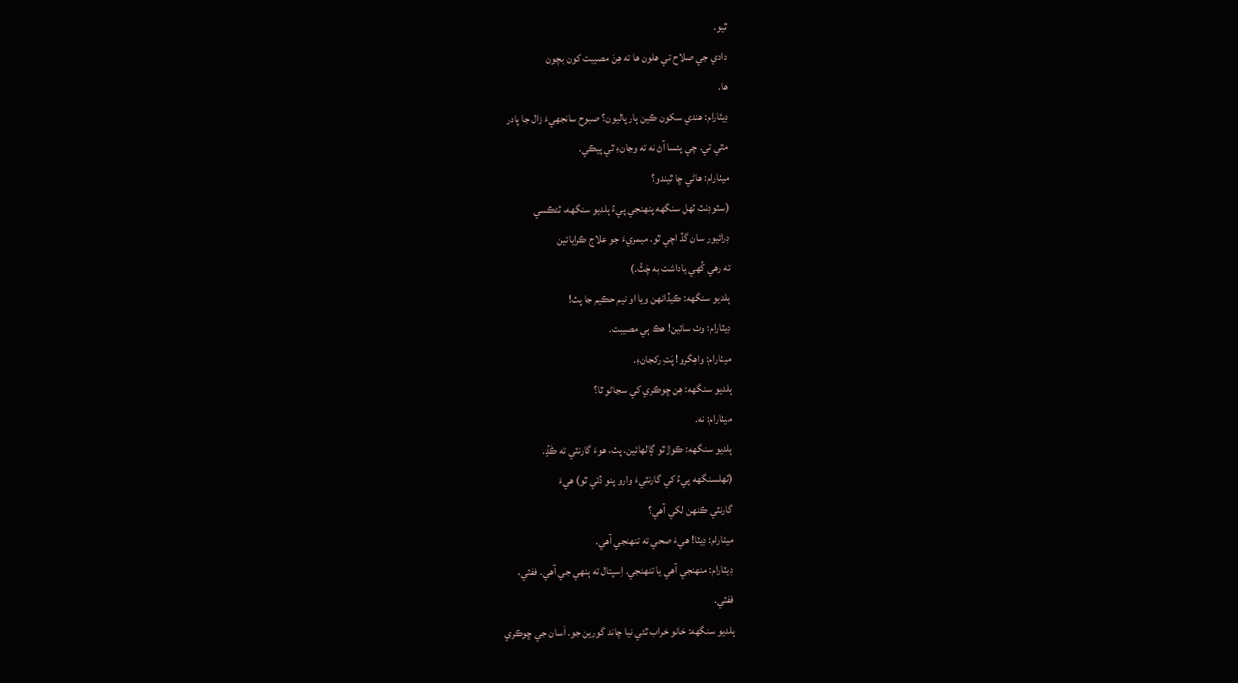ٿيو.
دادي جي صلاح تي هلون ها ته هِنَ مصيبت کون بچون
ها.
ڊيٽارام: هندي سکون ڪين ٻار پاليون؟ صبوح سانجهيءَ زال جا پادر
مٿي تي. چي پئسا آڻ نه ته وڃانءِ ٿي پيڪي.
ميٺارام: هاڻي ڇا ٿيندو؟
(سٽوڊنٽ ٽهل سنگهه پنهنجي پيءُ ٻلديو سنگهه، ٽئڪسي
ڊرائيور سان گڏ اچي ٿو. ميمريءَ جو علاج ڪرايائين
ته رهي کُهي ياداشت به چَٽُ.)
ٻلديو سنگهه: ڪيڏانهن ويا او نيم حڪيم جا پٽ!
ڊيٽارام: وٺ سائين! هڪ ٻي مصيبت.
ميٺارام: واهِگرو! پَتِ رکجانءِ.
ٻلديو سنگهه: هِن ڇوڪري کي سڃاڻو ٿا؟
ميٺارام: نه.
ٻلديو سنگهه: ڪوڙ ٿو ڳالهائين. پٽ، هوءَ گارنٽي ته ڪَڍُ.
(ٽهلسنگهه پيءُ کي گارنٽيءَ وارو پنو ڏئي ٿو) هيءَ
گارنٽي ڪنهن لکي آهي؟
ميٺارام: ڊيٽا! هيءَ صحي ته تنهنجي آهي.
ڊيٽارام: منهنجي آهي يا تنهنجي. اِسپتال ته ٻنهي جي آهي. ففٽي،
ففٽي.
ٻلديو سنگهه: خانو خراب ٿئي نيا چاند گورين جو. اَسان جي ڇوڪري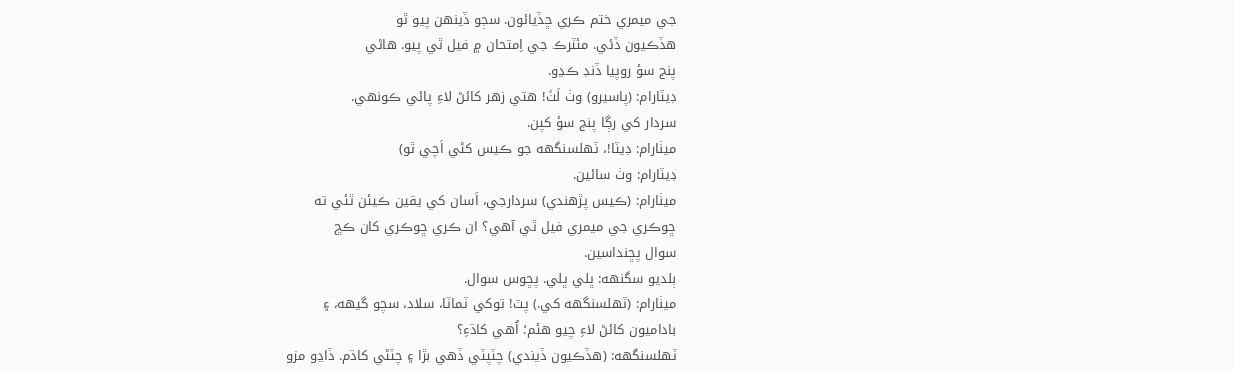جي ميمري ختم ڪري ڇڏيائون. سڄو ڏينهن پيو ٿو
هڏڪيون ڏئي. مئٽرڪ جي اِمتحان ۾ فيل ٿي پيو. هاڻي
پنج سؤ روپيا ڏنڊ ڪڍو.
ڊيٽارام: (پاسيرو) وٺ لَٺَ! هتي زهر کائڻ لاءِ پائي ڪونهي.
سردار کي رڳا پنج سؤ کپن.
ميٺارام: ڊيٽا!، ٽهلسنگهه جو ڪيس کڻي اَچي ٿو)
ڊيٽارام: وٺ سائين.
ميٺارام: (ڪيس پڙهندي) سردارجي، اَسان کي يقين ڪيئن ٿئي ته
ڇوڪري جي ميمري فيل ٿي آهي؟ ان ڪري ڇوڪري کان ڪڇ
سوال پڇنداسين.
ٻلديو سگنهه: ڀلي ڀلي. پڇوس سوال.
ميٺارام: (ٽهلسنگهه کي.) پٽ! توکي ٽماٽا، سلاد، سچو گيهه، ۽
باداميون کائڻ لاءِ چيو هئم؛ اُهي کاڌءِ؟
ٽهلسنگهه: (هڏڪيون ڏيندي) چٽپٽي ڏهي بڙا ۽ چٽڻي کاڌم. ڏاڍو مزو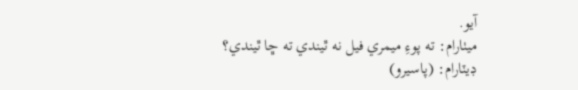آيو.
ميٺارام: ته پوءِ ميمري فيل نه ٿيندي ته ڇا ٿيندي؟
ڊيٽارام: (پاسيرو)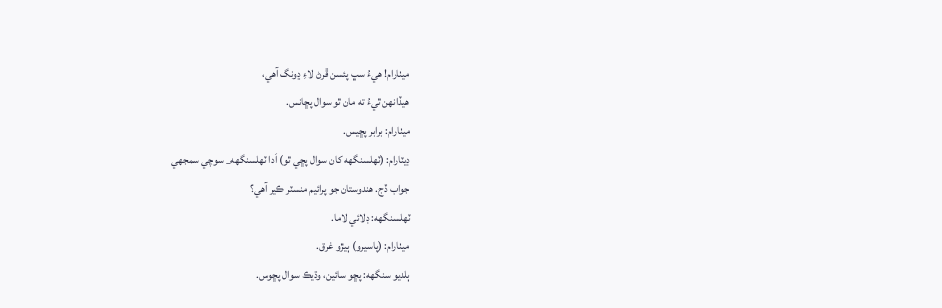ميٺارام! هيءُ سڀ پئسن ڦرڻ لاءِ ڍونگ آهي،
هيڏانهن ٿيءُ ته مان ٿو سوال پڇانس.
ميٺارام: برابر پڇيس.
ڊيٽارام: (ٽهلسنگهه کان سوال پڇي ٿو) اَدا ٽهلسنگهه_ سوچي سمجهي
جواب ڏج. هندوستان جو پرائيم منسٽر ڪير آهي؟
ٽهلسنگهه: ڊلائي لاما.
ميٺارام: (پاسيرو) ٻيڙو غرق.
ٻلديو سنگهه: پڇو سائين، وڌيڪ سوال پڇوس.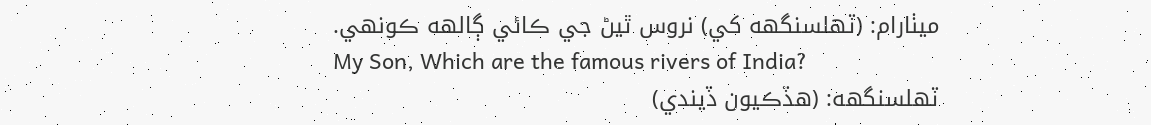ميٺارام: (ٽهلسنگهه کي) نروس ٿيڻ جي ڪائي ڳالهه ڪونهي.
My Son, Which are the famous rivers of India?
ٽهلسنگهه: (هڏڪيون ڏيندي)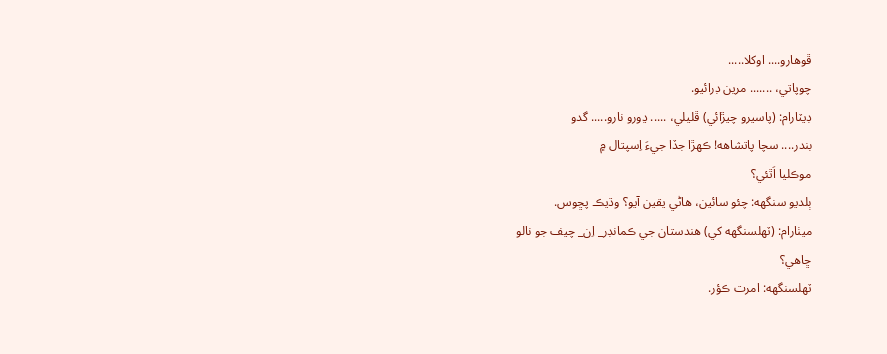ڦوهارو.... اوکلا.....
چوپاتي، ....... مرين ڊرائيو.
ڊيٽارام: (پاسيرو چيڙائي) ڦليلي، ..... ڍورو نارو..... گدو
بندر.... سچا پاتشاهه! ڪهڙا جڏا جيءَ اِسپتال ۾
موڪليا اَٿئي؟
ٻلديو سنگهه: چئو سائين، هاڻي يقين آيو؟ وڌيڪ پڇوس.
ميٺارام: (ٽهلسنگهه کي) هندستان جي ڪمانڊر_ اِن_ چيف جو نالو
ڇاهي؟
ٽهلسنگهه: امرت ڪؤر.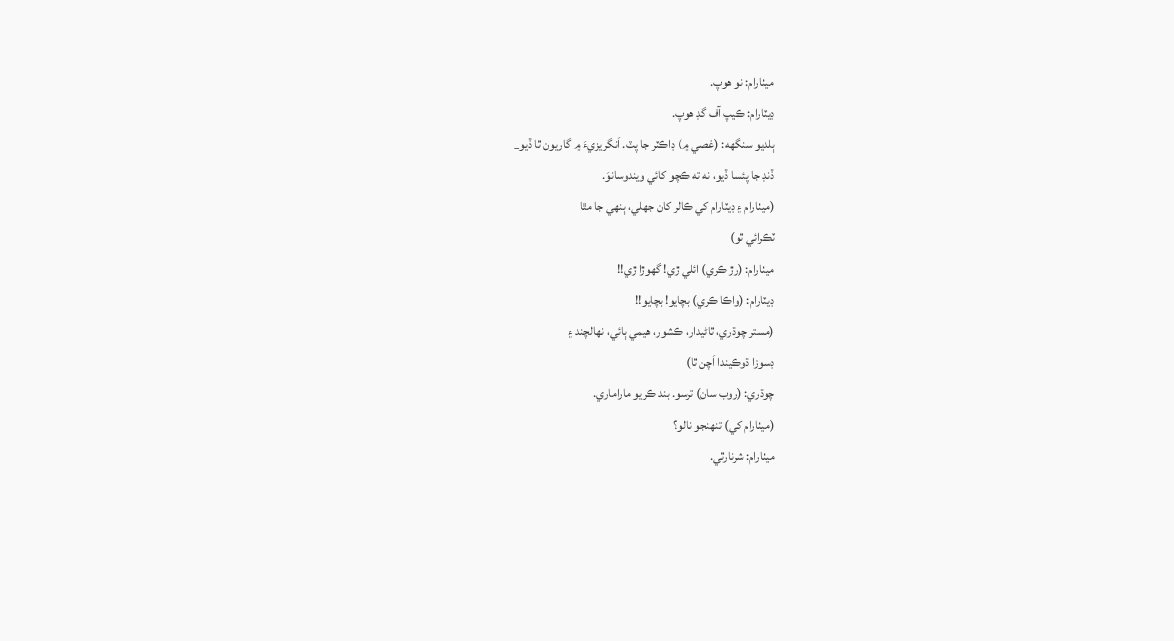ميٺارام: نو هوپ.
ڊيٽارام: ڪيپ آف گڊ هوپ.
ٻلديو سنگهه: (غصي ۾) ڊاڪٽر جا پٽ. اَنگريزيءَ ۾ گاريون ٿا ڏيو_
ڏنڊ جا پئسا ڏيو، نه ته ڪچو کائي ويندوسانوَ.
(ميٺارام ۽ ڊيٽارام کي ڪالر کان جهلي، ٻنهي جا مٿا
ٽڪرائي ٿو)
ميٺارام: (رڙ ڪري) ائلي ڙي! گهوڙا ڙي!!
ڊيٽارام: (واڪا ڪري) بچايو! بچايو!!
(مستر چوڌري، ٿاڻيدار، ڪشور، هيمي ٻائي، نهالچند ۽
ڊسوزا ڌوڪيندا اَچن ٿا)
چوڌري: (روب سان) ترسو. بند ڪريو ماراماري.
(ميٺارام کي) تنهنجو نالو؟
ميٺارام: شرنارٿي.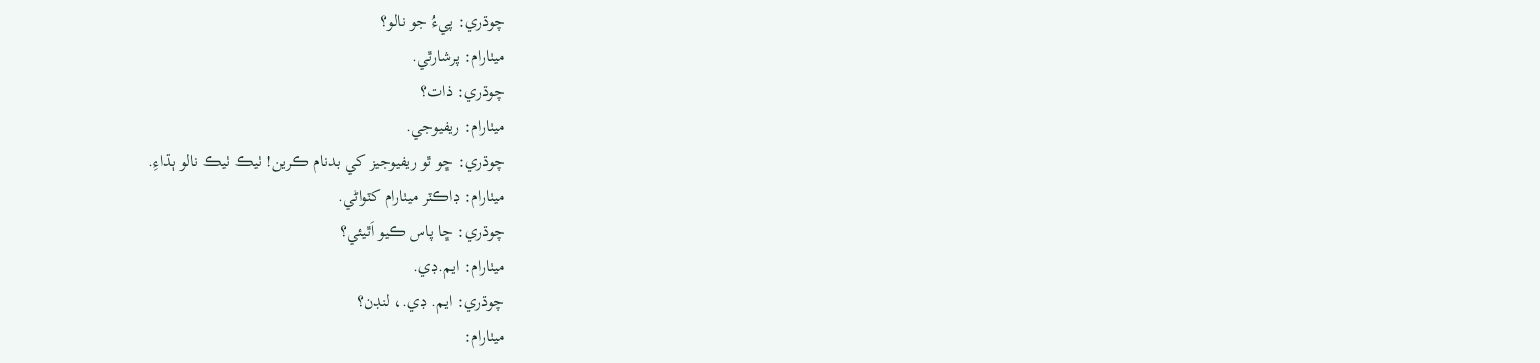چوڌري: پيءُ جو نالو؟
ميٺارام: پرشارٿي.
چوڌري: ذات؟
ميٺارام: ريفيوجي.
چوڌري: ڇو ٿو ريفيوجيز کي بدنام ڪرين! ٺيڪ ٺيڪ نالو ٻڌاءِ.
ميٺارام: ڊاڪٽر ميٺارام کٽواڻي.
چوڌري: ڇا پاس ڪيو اَٿيئي؟
ميٺارام: ايم.ڊي.
چوڌري: ايم. ڊي.، لنڊن؟
ميٺارام: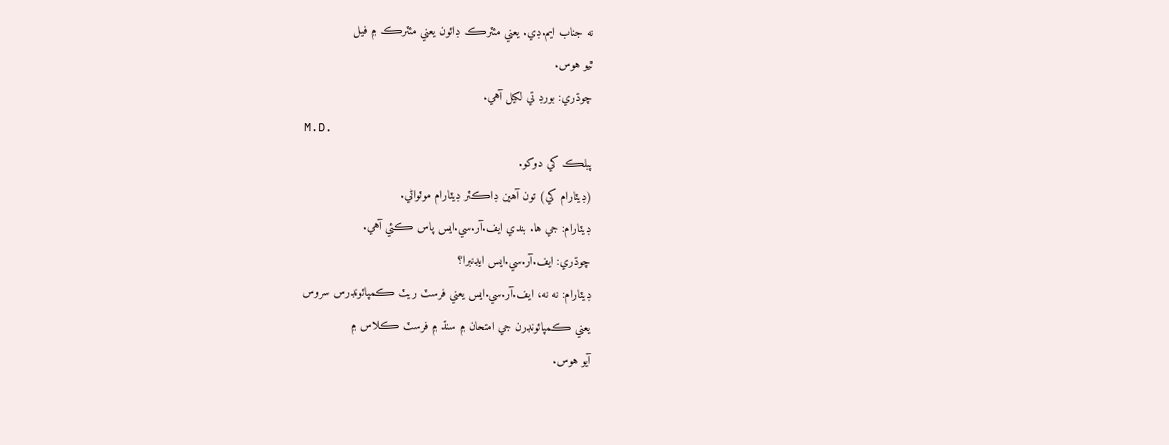نه جناب ايم.ڊي. يعني مئٽرڪ ڊائون يعني مئٽرڪ ۾ فيل
ٿيو هوس.
چوڌري: بورڊ تي لکيل آهي.
M.D.
پبلڪ کي دوکو.
(ڊيٽارام کي) تون آهين ڊاڪٽر ڊيٽارام موٽواڻي.
ڊيٽارام: جي ها. بندي ايف.آر.سي.ايس پاس ڪئي آهي.
چوڌري: ايف.آر.سي.ايس ايڊنبرا؟
ڊيٽارام: نه نه، ايف.آر.سي.ايس يعني فرسٽ ريٽ ڪمپائونڊرس سروس
يعني ڪمپائونڊرن جي امتحان ۾ سنڌ ۾ فرسٽ ڪلاس ۾
آيو هوس.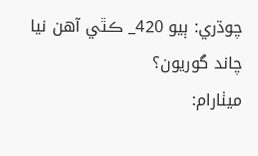چوڌري: ٻيو 420_ ڪٿي آهن نيا چاند گوريون؟
ميٺارام: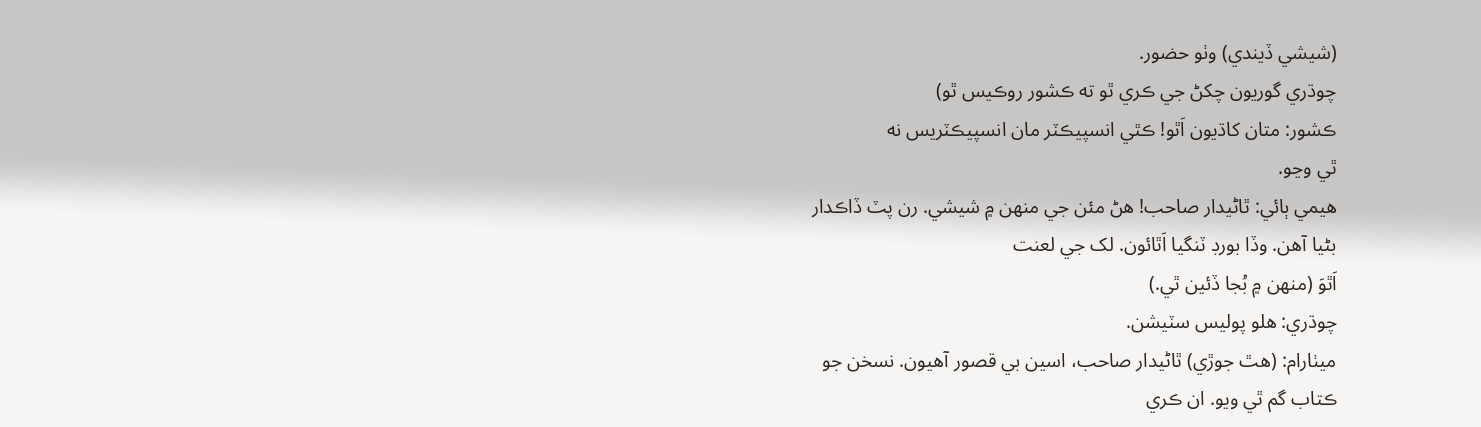(شيشي ڏيندي) وٺو حضور.
چوڌري گوريون چکڻ جي ڪري ٿو ته ڪشور روڪيس ٿو)
ڪشور: متان کاڌيون اَٿو! ڪٿي انسپيڪٽر مان انسپيڪٽريس نه
ٿي وڃو.
هيمي ٻائي: ٿاڻيدار صاحب! هڻ مئن جي منهن ۾ شيشي. رن پٽ ڏاڪدار
بڻيا آهن. وڏا بورڊ ٽنگيا اَٿائون. لک جي لعنت
اَٿوَ (منهن ۾ بُجا ڏئين ٿي.)
چوڌري: هلو پوليس سٽيشن.
ميٺارام: (هٿ جوڙي) ٿاڻيدار صاحب، اسين بي قصور آهيون. نسخن جو
ڪتاب گم ٿي ويو. ان ڪري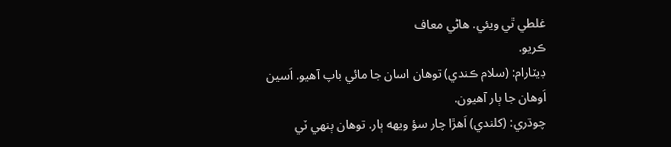غلطي ٿي ويئي. هاڻي معاف
ڪريو.
ڊيٽارام: (سلام ڪندي) توهان اسان جا مائي باپ آهيو. اَسين
اَوهان جا ٻار آهيون.
چوڌري: (کلندي) اَهڙا چار سؤ ويهه ٻار. توهان ٻنهي ٽي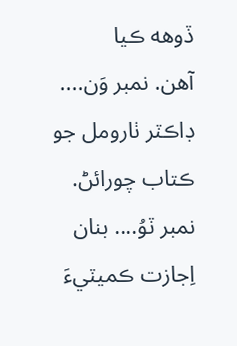ڏوهه ڪيا
آهن. نمبر وَن.... ڊاڪٽر ٺارومل جو ڪتاب چورائڻ.
نمبر ٽوُ.... بنان اِجازت ڪميٽيءَ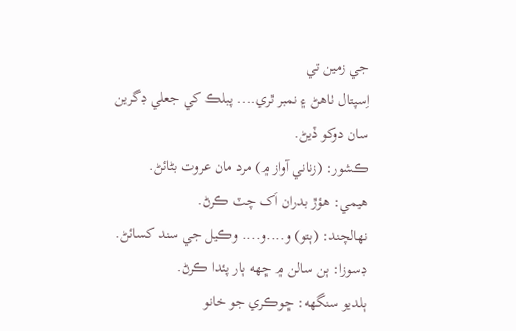جي زمين تي
اِسپتال ٺاهڻ ۽ نمبر ٿري.... پبلڪ کي جعلي ڊگرين
سان دوکو ڏيڻ.
ڪشور: (زناني آواز ۾) مرد مان عروت بڻائڻ.
هيمي: هؤڙ بدران اَک چٽ ڪرڻ.
نهالچند: (ٻتو) و....و.... وڪيل جي سند کسائڻ.
ڊسوزا: ٻن سالن ۾ ڇهه ٻار پئدا ڪرڻ.
ٻلديو سنگهه: ڇوڪري جو خانو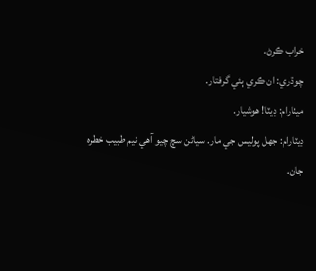خراب ڪرڻ.
چوڌري: ان ڪري ٻئي گرفتار.
ميٺارام: ڊيٽا! هوشيار.
ڊيٽارام: جهل پوليس جي مار. سياڻن سچ چيو آهي نيم طبيب خطره
جان.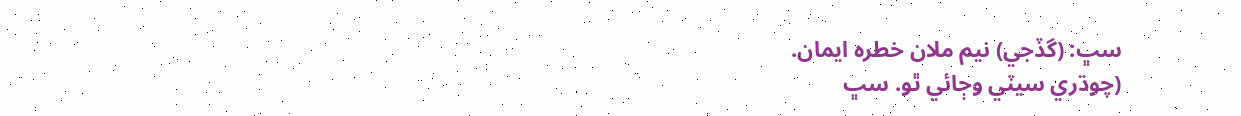سڀ: (گڏجي) نيم ملان خطره ايمان.
(چوڌري سيٽي وڄائي ٿو. سڀ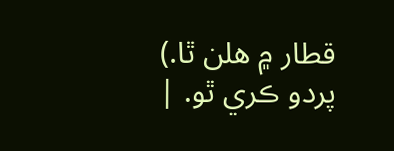قطار ۾ هلن ٿا.)
پردو ڪري ٿو. |